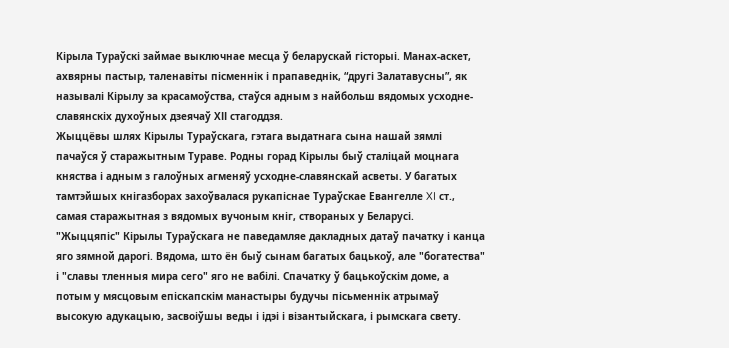Кірыла Тураўскі займае выключнае месца ў беларускай гісторыі. Манах-аскет, ахвярны пастыр, таленавіты пісменнік і прапаведнік, “другі Залатавусны”, як называлі Кірылу за красамоўства, стаўся адным з найбольш вядомых усходне-славянскіх духоўных дзеячаў ХІІ стагоддзя.
Жыццёвы шлях Кірылы Тураўскага, гэтага выдатнага сына нашай зямлі пачаўся ў старажытным Тураве. Родны горад Кірылы быў сталіцай моцнага княства і адным з галоўных агменяў усходне-славянскай асветы. У багатых тамтэйшых кнігазборах захоўвалася рукапіснае Тураўскае Евангелле XI ст., самая старажытная з вядомых вучоным кніг, створаных у Беларусі.
"Жыццяпіс" Кірылы Тураўскага не паведамляе дакладных датаў пачатку і канца яго зямной дарогі. Вядома, што ён быў сынам багатых бацькоў, але "богатества" і "славы тленныя мира сего" яго не вабілі. Спачатку ў бацькоўскім доме, а потым у мясцовым епіскапскім манастыры будучы пісьменнік атрымаў высокую адукацыю, засвоіўшы веды і ідэі і візантыйскага, і рымскага свету.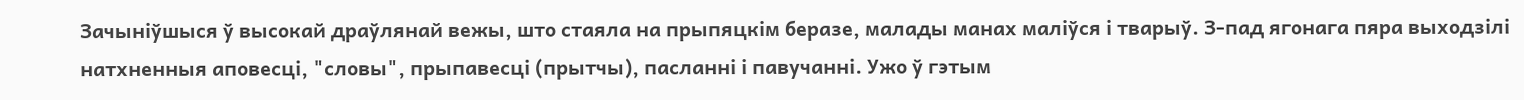Зачыніўшыся ў высокай драўлянай вежы, што стаяла на прыпяцкім беразе, малады манах маліўся і тварыў. З-пад ягонага пяра выходзілі натхненныя аповесці, "словы", прыпавесці (прытчы), пасланні і павучанні. Ужо ў гэтым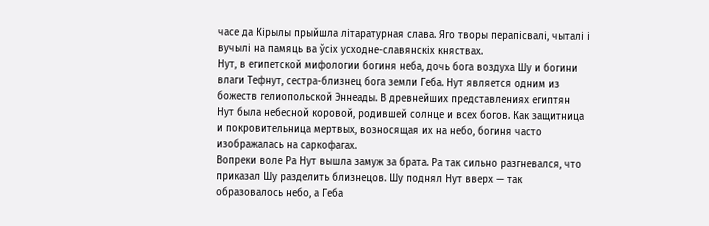часе да Кірылы прыйшла літаратурная слава. Яго творы перапісвалі, чыталі і вучылі на памяць ва ўсіх усходне-славянскіх княствах.
Нут, в египетской мифологии богиня неба, дочь бога воздуха Шy и богини влаги Тефнут, сестра-близнец бога земли Геба. Нут является одним из божеств гелиопольской Эннеады. В древнейших представлениях египтян Нут была небесной коровой, родившей солнце и всех богов. Как защитница и покровительница мертвых, возносящая их на небо, богиня часто изображалась на саркофагах.
Вопреки воле Ра Нут вышла замуж за брата. Ра так сильно разгневался, что приказал Шу разделить близнецов. Шy поднял Нут вверх — так образовалось небо, а Геба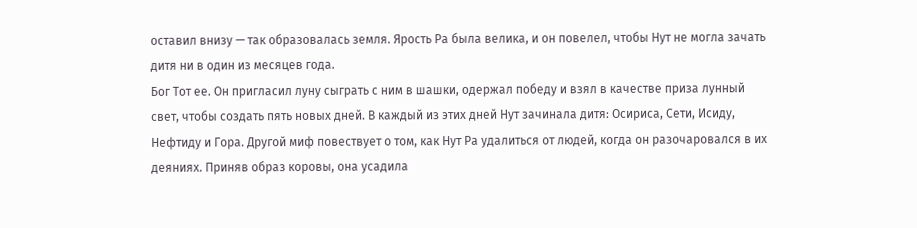оставил внизу — так образовалась земля. Ярость Ра была велика, и он повелел, чтобы Нут не могла зачать дитя ни в один из месяцев года.
Бог Тот ее. Он пригласил луну сыграть с ним в шашки, одержал победу и взял в качестве приза лунный свет, чтобы создать пять новых дней. В каждый из этих дней Нут зачинала дитя: Осириса, Сети, Исиду, Нефтиду и Гора. Другой миф повествует о том, как Нут Ра удалиться от людей, когда он разочаровался в их деяниях. Приняв образ коровы, она усадила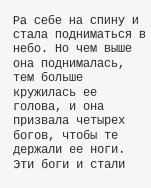Ра себе на спину и стала подниматься в небо. Но чем выше она поднималась, тем больше кружилась ее голова, и oнa призвала четырех богов, чтобы те держали ее ноги. Эти боги и стали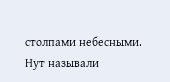столпами небесными. Нут называли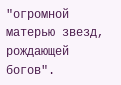"огромной матерью звезд, рождающей богов".